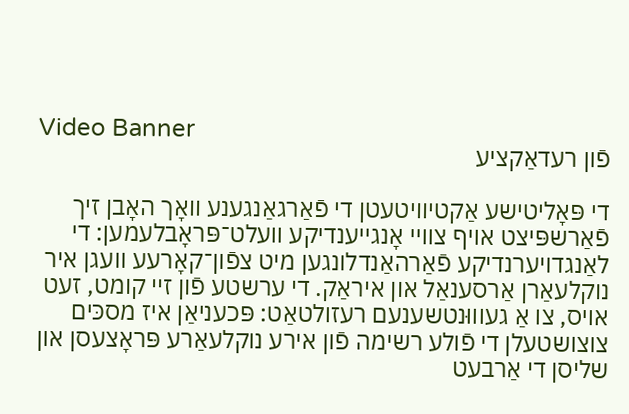Video Banner
פֿון רעדאַקציע

די פּאָליטישע אַקטיוויטעטן די פֿאַרגאַנגענע וואָך האָבן זיך פֿאַרשפּיצט אויף צוויי אָנגייענדיקע וועלט־פּראָבלעמען: די לאַנגדויערנדיקע פֿאַרהאַנדלונגען מיט צפֿון־קאָרעע וועגן איר נוקלעאַרן אַרסענאַל און איראַק. די ערשטע פֿון זיי קומט, זעט אויס, צו אַ געוווּנטשענעם רעזולטאַט: פּכעניאַן איז מסכּים צוצושטעלן די פֿולע רשימה פֿון אירע נוקלעאַרע פּראָצעסן און שליסן די אַרבעט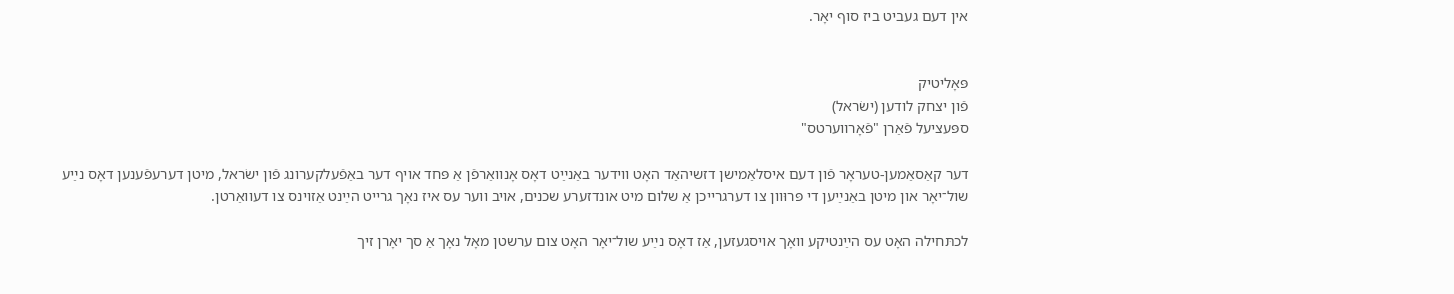אין דעם געביט ביז סוף יאָר.


פּאָליטיק
פֿון יצחק לודען (ישׂראל)
ספּעציעל פֿאַרן "פֿאָרװערטס"

דער קאַסאַמען-טעראָר פֿון דעם איסלאַמישן דזשיהאַד האָט ווידער באַנײַט דאָס אָנוואַרפֿן אַ פּחד אויף דער באַפֿעלקערונג פֿון ישׂראל, מיטן דערעפֿענען דאָס נײַע שול־יאָר און מיטן באַנײַען די פּרוּוון צו דערגרייכן אַ שלום מיט אונדזערע שכנים, אויב ווער עס איז נאָך גרייט הײַנט אַזוינס צו דעוואַרטן.

לכתּחילה האָט עס הײַנטיקע וואָך אויסגעזען, אַז דאָס נײַע שול־יאָר האָט צום ערשטן מאָל נאָך אַ סך יאָרן זיך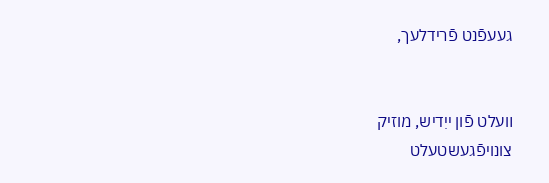געעפֿנט פֿרידלעך,


װעלט פֿון ייִדיש, מוזיק
צונויפֿגעשטעלט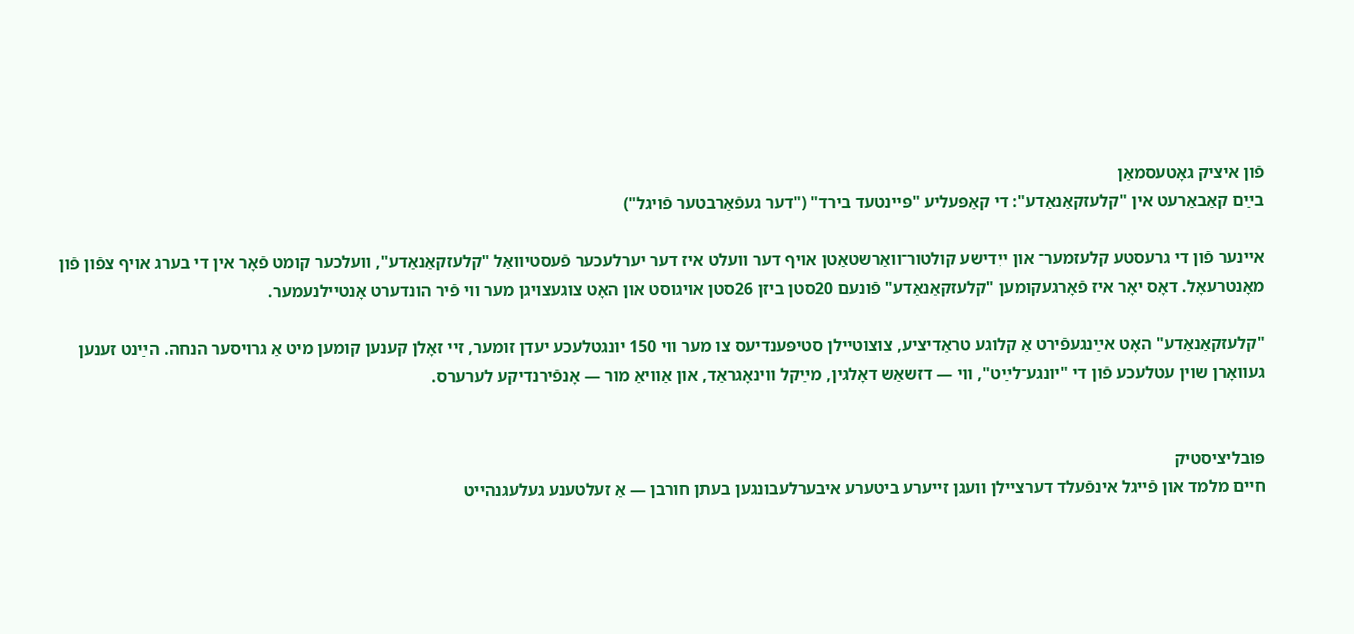פֿון איציק גאָטעסמאַן
בײַם קאַבאַרעט אין "קלעזקאַנאַדע": די קאַפּעליע "פּיינטעד בירד" ("דער געפֿאַרבטער פֿויגל")

איינער פֿון די גרעסטע קלעזמער־ און ייִדישע קולטור־וואַרשטאַטן אויף דער וועלט איז דער יערלעכער פֿעסטיוואַל "קלעזקאַנאַדע", וועלכער קומט פֿאָר אין די בערג אויף צפֿון פֿון מאָנטרעאָל. דאָס יאָר איז פֿאָרגעקומען "קלעזקאַנאַדע" פֿונעם 20סטן ביזן 26סטן אויגוסט און האָט צוגעצויגן מער ווי פֿיר הונדערט אָנטיילנעמער.

"קלעזקאַנאַדע" האָט אײַנגעפֿירט אַ קלוגע טראַדיציע, צוצוטיילן סטיפּענדיעס צו מער ווי 150 יונגטלעכע יעדן זומער, זיי זאָלן קענען קומען מיט אַ גרויסער הנחה. הײַנט זענען געוואָרן שוין עטלעכע פֿון די "יונגע־לײַט", ווי — דזשאַש דאָלגין, מײַקל ווינאָגראַד, און אַוויאַ מור — אָנפֿירנדיקע לערערס.


פּובליציסטיק
חיים מלמד און פֿייגל אינפֿעלד דערציילן וועגן זייערע ביטערע איבערלעבונגען בעתן חורבן — אַ זעלטענע געלעגנהייט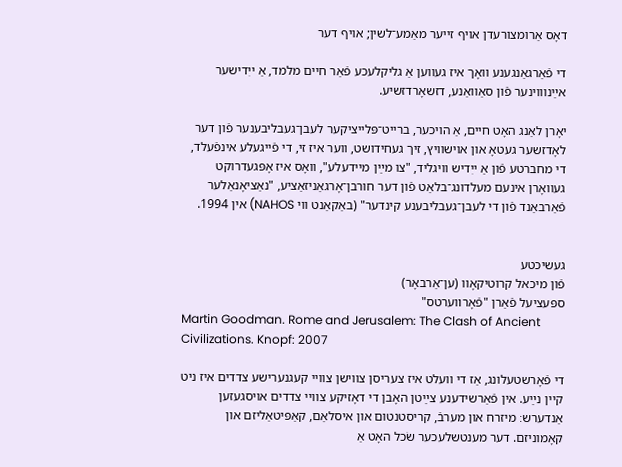דאָס אַרומצורעדן אויף זייער מאַמע־לשין; אויף דער

די פֿאַרגאַנגענע וואָך איז געווען אַ גליקלעכע פֿאַר חיים מלמד, אַ ייִדישער אײַנוווינער פֿון סאַוואַנע, דזשאָרדזשיע.

יאָרן לאַנג האָט חיים, אַ הויכער, ברייט־פּלייציקער לעבן־געבליבענער פֿון דער לאָדזשער געטאָ און אוישוויץ, זיך געחידושט, ווער איז זי, די פֿייגעלע אינפֿעלד, די מחברטע פֿון אַ ייִדיש וויגליד, "צו מײַן מיידעלע", וואָס איז אָפּגעדרוקט געוואָרן אינעם מעלדונג־בלאַט פֿון דער חורבן־אָרגאַניזאַציע, "נאַציאָנאַלער פֿאַרבאַנד פֿון די לעבן־געבליבענע קינדער" (באַקאַנט ווי NAHOS) אין 1994.


געשיכטע
פֿון מיכאל קרוטיקאָוו (ען־אַרבאָר)
ספּעציעל פֿאַרן "פֿאָרװערטס"
Martin Goodman. Rome and Jerusalem: The Clash of Ancient Civilizations. Knopf: 2007

די פֿאָרשטעלונג, אַז די וועלט איז צעריסן צווישן צוויי קעגנערישע צדדים איז ניט קיין נײַע. אין פֿאַרשידענע צײַטן האָבן די דאָזיקע צוויי צדדים אויסגעזען אַנדערש׃ מיזרח און מערבֿ, קריסטנטום און איסלאַם, קאַפּיטאַליזם און קאָמוניזם. דער מענטשלעכער שׂכל האָט אַ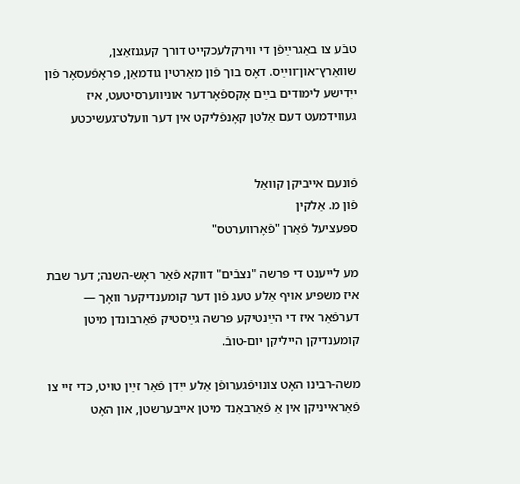טבֿע צו באַגרײַפֿן די ווירקלעכקייט דורך קעגנזאַצן, שוואַרץ־און־ווײַס. דאָס בוך פֿון מאַרטין גודמאַן, פּראָפֿעסאָר פֿון ייִדישע לימודים בײַם אָקספֿאָרדער אוניווערסיטעט, איז געווידמעט דעם אַלטן קאָנפֿליקט אין דער וועלט־געשיכטע


פֿונעם אייביקן קוואַל
פֿון מ. אַלקין
ספּעציעל פֿאַרן "פֿאָרװערטס"

מע לייענט די פּרשה "נצבֿים" דווקא פֿאַר ראָש-השנה; דער שבת איז משפּיע אויף אַלע טעג פֿון דער קומענדיקער וואָך — דערפֿאַר איז די הײַנטיקע פּרשה גײַסטיק פֿאַרבונדן מיטן קומענדיקן הייליקן יום-טובֿ.

משה-רבינו האָט צונויפֿגערופֿן אַלע ייִדן פֿאַר זײַן טויט, כּדי זיי צו פֿאַראייניקן אין אַ פֿאַרבאַנד מיטן אייבערשטן, און האָט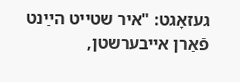געזאָגט: "איר שטייט הײַנט פֿאַרן אייבערשטן,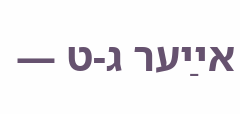אײַער ג-ט —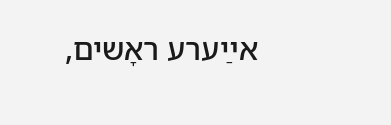אײַערע ראָשים,